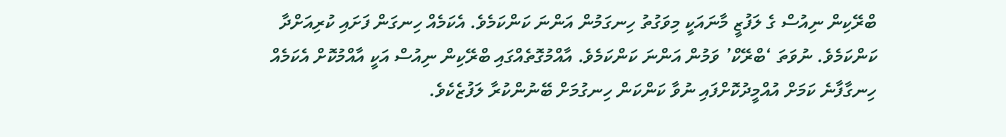ބްރޭކިން ނިއުސް ގެ ލަފުޒީ މާނައަކީ މިވަގުތު ހިނގަމުން އަންނަ ކަންކަމެވެ. އެކަމެއް ހިނގަން ފަށައި ކުރިއަށްދާ ކަންކަމެވެ. ނުވަތަ ‘ބްރޭކް’ ވަމުން އަންނަ ކަންކަމެވެ. އާއްމުގޮތެއްގައި ބްރޭކިން ނިއުސް އަކީ އާއްމުކޮށް އެކަމެއް ހިނގާފާނެ ކަމަށް އުއްމީދުކޮށްފައި ނުވާ ކަންކަން ހިނގުމަށް ބޭނުންކުރާ ލަފުޒެކެވެ.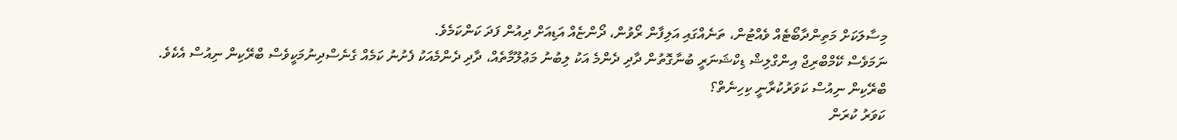މިސާލަކަށް މަތިންދާބޯޓެއް ވެއްޓުން، ތަނެއްގައި އަލިފާން ރޯވުން، ދޯންޏެއް އަޑިއަށް ދިއުން ފަދަ ކަންކަމެވެ.
ނަމަވެސް ކޭމްބްރިޖް އިންގްލިޝް ޑިކްޝަނަރީ ބުނާގޮތުން ދާދި ދެންމެ އަކު ލިބުނު މަޢުލޫމާތެއް، ދާދި ދެންމެއަކު ފެށުނު ކަމެއް ގެނެސްދިނުމަކީވެސް ބްރޭކިން ނިއުސް އެކެވެ.
ބްރޭކިން ނިއުސް ކަވަރުކުރާނީ ކިހިނެތް؟
ކަވަރު ކުރަން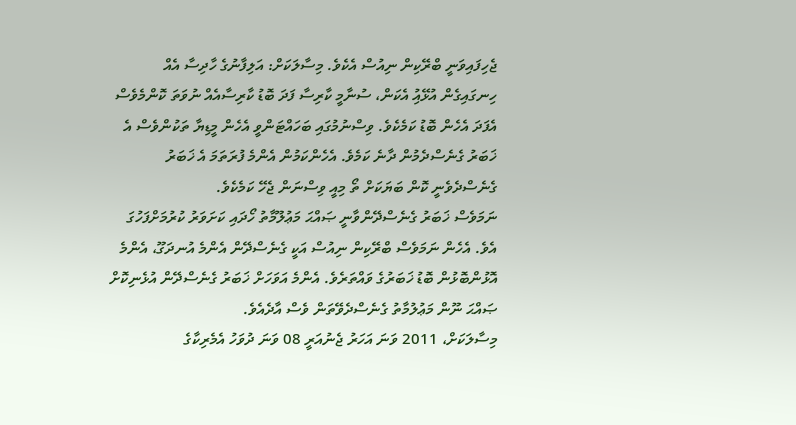ޖެހިފައިވަނީ ބްރޭކިން ނިއުސް އެކެވެ. މިސާލަކަށް: އަލިފާނުގެ ހާދިސާ އެއް ހިނގައިގެން އުޅޭއިު އެކަން، ސުނާމީ ކާރިސާ ފަދަ ބޮޑު ކާރިސާއެއް ނުވަތަ ކޮންމެވެސް އެފަދަ އެހެން ބޮޑު ކަމެކެވެ. ވިސްނުމުގައި ބަހައްޓަންވީ އެހެން މީޑިޔާ ތަކުންވެސް އެ ޚަބަރު ގެނެސްދެމުން ދާނެ ކަމެވެ. އެހެންކަމުން އެންމެ ފުރަތަމަ އެ ޚަބަރު ގެނެސްދެވެނީ ކޮން ބަޔަކަށް ތޯ މިއީ ވިސްނަން ޖެހޭ ކަމެކެވެ.
ނަމަވެސް ޚަބަރު ގެނެސްދޭންވާނީ ޞައްޙަ މަޢުލޫމާތު ހޯދައި ކަށަވަރު ކުރުމަށްފަހުގަ އެވެ. އެހެން ނަމަވެސް ބްރޭކިން ނިއުސް އަކީ ގެނެސްދޭން އެންމެ އުނދަގޫ، އެންމެ އޮޅުންބޮޅުން ބޮޑު ޚަބަރުގެ ވައްތަރެވެ. އެންމެ އަވަހަށް ޚަބަރު ގެނެސްދޭން އުޅެނިކޮށް ޞައްޙަ ނޫން މަޢުލުމާތު ގެނެސްދެވޭތަން ވެސް އާދެއެވެ.
މިސާލަކަށް، 2011 ވަނަ އަހަރު ޖެނުއަރީ 08 ވަނަ ދުވަހު އެމެރިކާގެ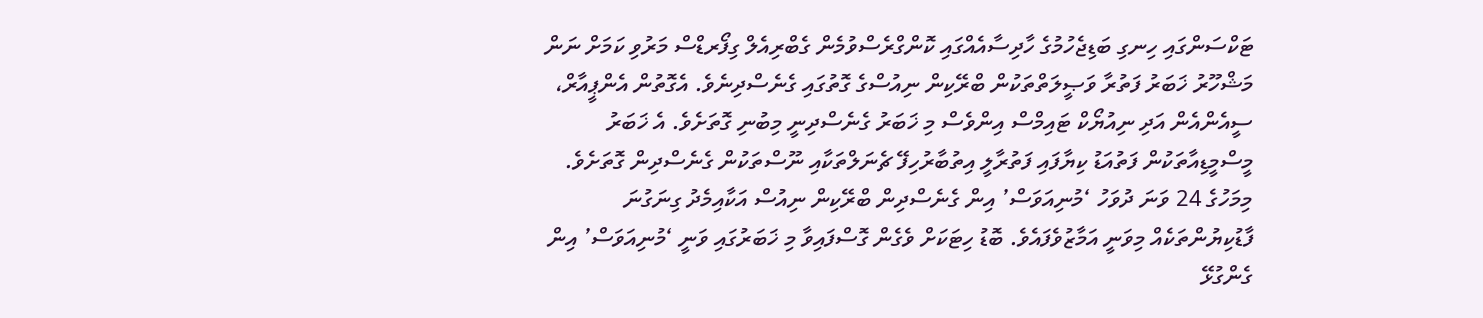ޓަކްސަންގައި ހިނގި ބަޑިޖެހުމުގެ ހާދިސާއެއްގައި ކޮންގްރެސްވުމެން ގެބްރިއެލް ގިފޯރޑްސް މަރުވި ކަމަށް ނަން މަޝްހޫރު ޚަބަރު ފަތުރާ ވަޞީލަތްތަކުން ބްރޭކިން ނިއުސްގެ ގޮތުގައި ގެނެސްދިނެވެ. އެގޮތުން އެންޕީއާރް، ސީއެންއެން އަދި ނިއުޔޯކް ޓައިމްސް އިންވެސް މި ޚަބަރު ގެނެސްދިނީ މިބުނި ގޮތަށެވެ. އެ ޚަބަރު މީސްމީޑިއާތަކުން ފަތުއަޑު ކިޔާފައި ފަތުރާލީ އިތުބާރުހިފޭ ޗެނަލްތަކާއި ނޫސްތަކުން ގެނެސްދިން ގޮތަށެވެ.
މިމަހުގެ 24 ވަނަ ދުވަހު ‘މުނިއަވަސް’ އިން ގެނެސްދިން ބްރޭކިން ނިއުސް އަކާއިމެދު ގިނަގުނަ ފާޑުކިޔުންތަކެއް މިވަނީ އަމާޒުވެފައެވެ. ބޮޑު ހިޓަކަށް ވެގެން ގޮސްފައިވާ މި ޚަބަރުގައި ވަނީ ‘މުނިއަވަސް’ އިން ގެންގުޅޭ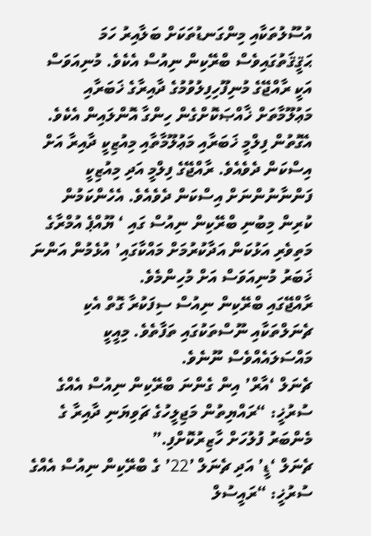އުސޫލުތަކާއި މިންގަނޑުތަކަށް ބަލާއިރު ހަމަ ޙަޤީޤަތުގައިވެސް ބްރޭކިން ނިއުސް އެކެވެ. މުނިއަވަސް އަކީ ރާއްޖޭގެ މުނިފޫހިފިލުވުމުގެ ދާއިރާގެ ޚަބަރާއި މަޢުލޫމާތަށް ޚާއްޞަކޮށްގެން ހިންގާ އޮންލައިން އެކެވެ. އެގޮތުން ފިލްމީ ޚަބަރާއި މަޢުލޫމާތާއި މިއުޒިކީ ދާއިރާ އަށް އިސްކަން ދެވެއެވެ. ރާއްޖޭގެ ފިލްމީ އަދި މިއުޒިކީ ފަންނާނުންނަށް އިސްކަން ދެވެއެވެ. އެހެންކަމުން ކުރިން މިބުނި ބްރޭކިން ނިއުސް ގައި ‘ ޔޫއްޕެ އުމްރާގެ މަތިވެރި އަޅުކަން އަދާކުރުމަށް މައްކާގައި’ އުޅެމުން އަންނަ ޚަބަރު މުނިއަވަސް އަށް މުހިންމެވެ.
ރާއްޖޭގައި ބްރޭކިން ނިއުސް ސިފަކުރާ ގޮތް އެކި ޗެނަލްތަކާއި ނޫސްތަކުގައި ތަފާތެވެ. މިއީކީ މައްސަލައެއްވެސް ނޫނެވެ.
ޗެނަލް ‘އާރް’ އިން ގެންނަ ބްރޭކިން ނިއުސް އެއްގެ ސުރުޚީ: “ރައްޔިތުން މަޖިލީހުގެ ޗަވިޔަނި ދާއިރާ ގެ މެންބަރު ފުލުހަށް ހާޒިރުކޮށްފި.”
ޗެނަލް ‘ޑީ’ އަދި ޗެނަލް ’22’ ގެ ބްރޭކިން ނިއުސް އެއްގެ ސުރުޚީ: “ރައީސުލް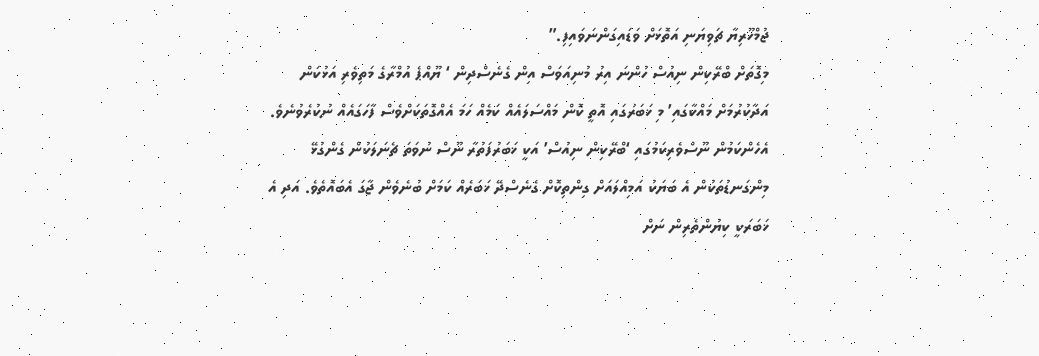ޖުމްހޫރިޔާ ޗަވިޔަނި އަތޮޅަށް ވަޑައިގަންނަވައިފި.”
މިގޮތަށް ބްރޭކިން ނިއުސް ހުންނަ އިރު މުނިއަވަސް އިން ގެނެސްދިން ‘ ޔޫއްޕެ އުމްރާގެ މަތިވެރި އަޅުކަން އަދާކުރުމަށް މައްކާގައި’ މި ޚަބަރުގައި އޮތީ ކޮން މައްސަލައެއް ކަމެއް ހަމަ އެއްގޮތަކަށްވެސް ފާހަގައެއް ނުކުރެވުނެވެ.
އެހެންކަމުން ނޫސްވެރިކަމުގައި ‘ބްރޭކިން ނިއުސް’ އަކީ ޚަބަރުފަތުރާ ނޫސް ނުވަތަ ޗެނަލަކުން ގެންގުޅޭ މިންގަނޑުތަކުން އެ ބަޔަކު އަމިއްލައަށް ގިންތިކޮށް ގެނެސްދޭ ޚަބަރެއް ކަމަށް ބުނެވެން ޖާގަ އެބައޮތެވެ. އަދި އެ ޚަބަރަކީ ކިޔުންތެރިން ނަށް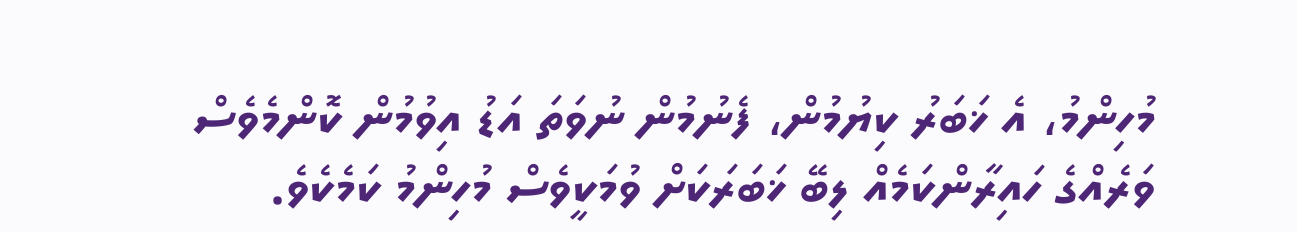މުހިންމު، އެ ޚަބަރު ކިޔުމުން، ފެނުމުން ނުވަތަ އަޑު އިވުމުން ކޮންމެވެސް ވަރެއްގެ ހައިރާންކަމެއް ލިބޭ ޚަބަރަކަށް ވުމަކީވެސް މުހިންމު ކަމެކެވެ.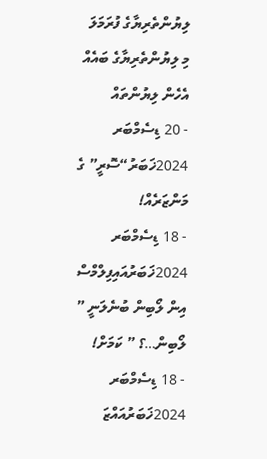ލިޔުންތެރިޔާގެ ފުރަމަލަ
މި ލިޔުންތެރިޔާގެ ބައެއް އެހެން ލިޔުންތައް
- 20 ޑިސެމްބަރ 2024ޚަބަރު“ސޮރީ” ގެ މަންޒަރެއް!
- 18 ޑިސެމްބަރ 2024ޚަބަރުއައިފިލްމްސް އިން ލޯބިން ބުނެލަނީ ” ލޯބިން…؟ ” ކަމަށް!
- 18 ޑިސެމްބަރ 2024ޚަބަރުއައްޒަ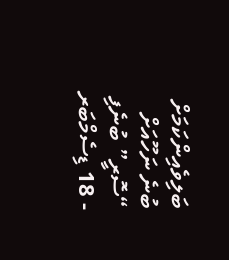ބަލިވެއިންކަމަށް ބުނެ ނަހޫއަށް “ސޮރީ” ބުނެފި
- 18 ޑިސެމްބަރ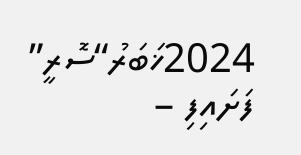2024ޚަބަރު“ސޮރީ” ފަށައިފި –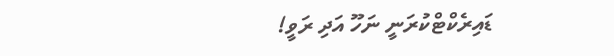ޑައިރެކްޓްކުރަނީ ނަހޫ އަދި ރަވީ!